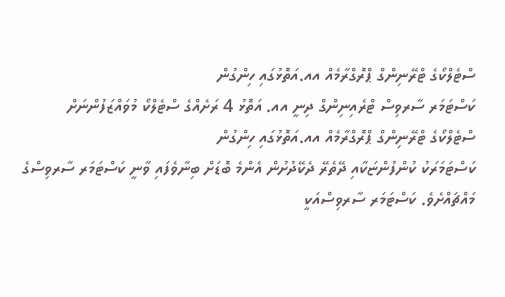ސްޓެލްކޯގެ ޓްރޭނިންގް ޕްރޮގްރާމެއް އއ.އަތޮޅުގައި ހިންގުން
ކަސްޓަމަރ ސާރވިސް ޓްރެއިނިންގް ދިނީ އއ. އަތޮޅު 4 ރަށެއްގެ ސްޓެލްކޯ މުވައްޒަފުންނަށް
ސްޓެލްކޯގެ ޓްރޭނިންގް ޕްރޮގްރާމެއް އއ.އަތޮޅުގައި ހިންގުން
ކަސްޓަމަރަކު ކުންފުންޏަކާއި ދޭތެރޭ ދެކޭދުށުން އެންމެ ބޮޑަށް ބިނާވެފައި ވާނީ ކަސްޓަމަރ ސާރވިސްގެ މައްޗައްށެވެ. ކަސްޓަމަރ ސާރވިސްއަކީ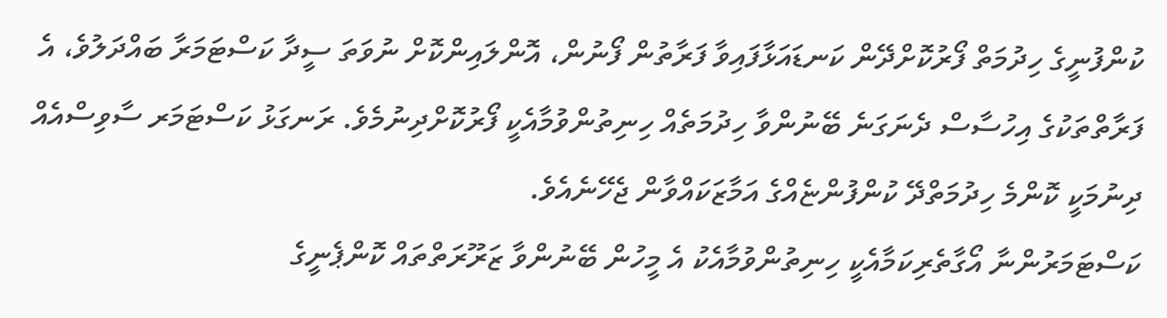ކުންފުނީގެ ހިދުމަތް ފޯރުކޮށްދޭން ކަނޑައަޅާފައިވާ ފަރާތުން ފޯނުން، އޮންލައިންކޮށް ނުވަތަ ސީދާ ކަސްޓަމަރާ ބައްދަލުވެ، އެ ފަރާތްތަކުގެ އިހުސާސް ދެނަގަނެ ބޭނުންވާ ހިދުމަތެއް ހިނިތުންވުމާއެކީ ފޯރުކޮށްދިނުމެވެ. ރަނގަޅު ކަސްޓަމަރ ސާވިސްއެއް ދިނުމަކީ ކޮންމެ ހިދުމަތްދޭ ކުންފުންޏެއްގެ އަމާޒަކައްވާން ޖެހޭނެއެވެ.
ކަސްޓަމަރުންނާ އޯގާތެރިކަމާއެކީ ހިނިތުންވުމާއެކު އެ މީހުން ބޭނުންވާ ޒަރޫރަތްތައް ކޮންޕެނީގެ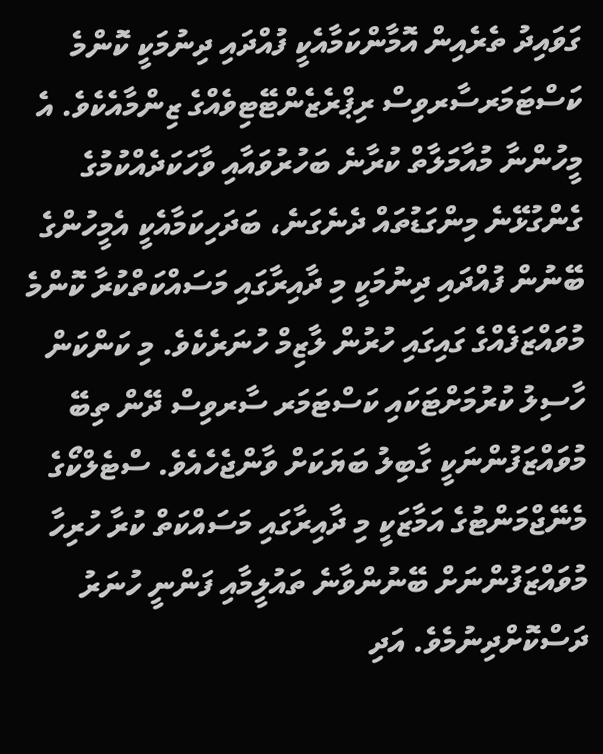ގަވައިދު ތެރެއިން އޮމާންކަމާއެކީ ފުއްދައި ދިނުމަކީ ކޮންމެ ކަސްޓަމަރސާރވިސް ރިޕްރެޒެންޓޭޓިވެއްގެ ޒިންމާއެކެވެ. އެ މީހުންނާ މުއާމަލާތް ކުރާނެ ބަހުރުވައާއި ވާހަކަދެއްކުމުގެ ގެންގުޅޭނެ މިންގަޑުތައް ދެނެގަނެ، ބަދަހިކަމާއެކީ އެމީހުންގެ ބޭނުން ފުއްދައި ދިނުމަކީ މި ދާއިރާގައި މަސައްކަތްކުރާ ކޮންމެ މުވައްޒަފެއްގެ ގައިގައި ހުރުން ލާޒިމް ހުނަރެކެވެ. މި ކަންކަން ހާސިލު ކުރުމަށްޓަކައި ކަސްޓަމަރ ސާރވިސް ދޭން ތިބޭ މުވައްޒަފުންނަކީ ގާބިލު ބަޔަކަށް ވާންޖެހެއެވެ. ސްޓެލްކޯގެ މެނޭޖްމަންޓުގެ އަމާޒަކީ މި ދާއިރާގައި މަސައްކަތް ކުރާ ހުރިހާ މުވައްޒަފުންނަށް ބޭނުންވާނެ ތައުލީމާއި ފަންނީ ހުނަރު ދަސްކޮށްދިނުމެވެ. އަދި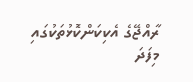ރާއްޖޭގެ އެކިކަންކޮޅުތަކުގައި މިފަދަ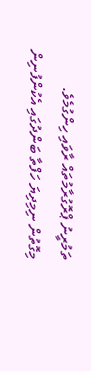ތަމުރީނު ޕްރޮގުރާމުތައް ރާވައި ހިންގުމެވެ.
މިގޮތުން ނިމިދިޔަ ހަފްތާ ބަންދުގައި އެކުންފުނިން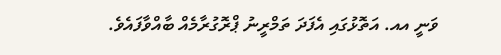ވަނީ އއ. އަތޮޅުގައި އެފަދަ ތަމްރީނު ޕްރޮގުރާމެއް ބާއްވާފައެވެ.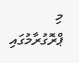މި ޕްރޮގުރާމުގައި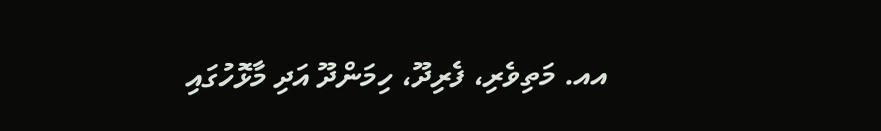އއ. މަތިވެރި، ފެރިދޫ، ހިމަންދޫ އަދި މާޅޮހުގައި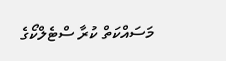މަސައްކަތް ކުރާ ސްޓެލްކޯގެ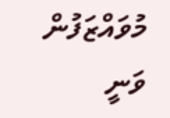މުވައްޒަފުން ވަނީ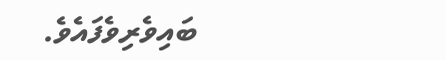ބައިވެރިވެފައެވެ.